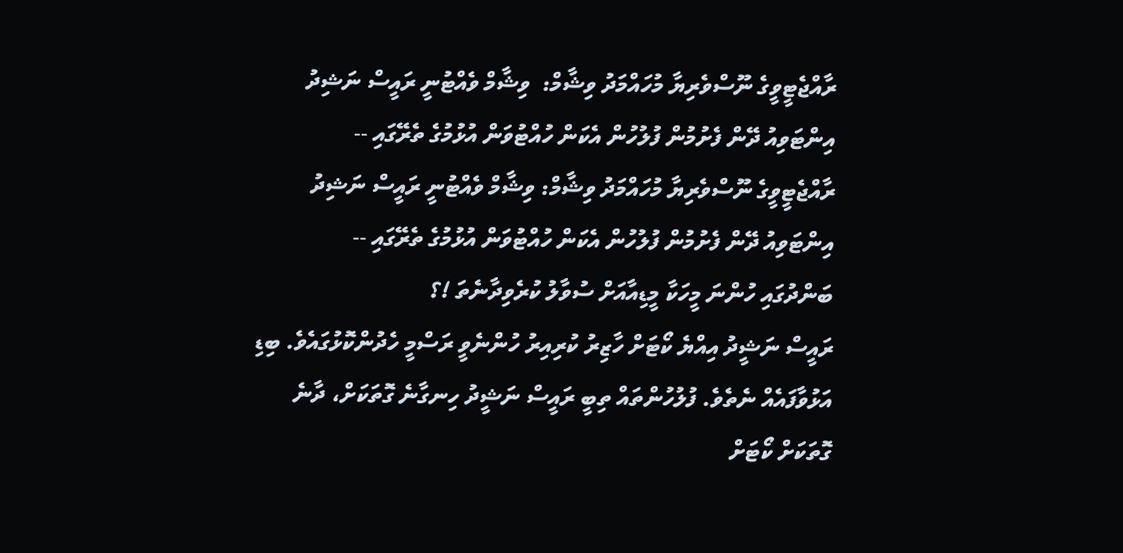ރާއްޖެޓީވީގެ ނޫސްވެރިޔާ މުހައްމަދު ވިޝާމް:  ވިޝާމް ވެއްޓުނީ ރައީސް ނަޝިދު އިންޓަވިއު ދޭން ފެށުމުން ފުލުހުން އެކަން ހުއްޓުވަން އުޅުމުގެ ތެރޭގައި --
ރާއްޖެޓީވީގެ ނޫސްވެރިޔާ މުހައްމަދު ވިޝާމް: ވިޝާމް ވެއްޓުނީ ރައީސް ނަޝިދު އިންޓަވިއު ދޭން ފެށުމުން ފުލުހުން އެކަން ހުއްޓުވަން އުޅުމުގެ ތެރޭގައި --
ބަންދުގައި ހުންނަ މީހަކާ މީޑިއާއަށް ސުވާލު ކުރެވިދާނެތަ !؟
ރައީސް ނަޝީދު އިއްޔެ ކޯޓަށް ހާޒިރު ކުރިއިރު ހުންނެވީ ރަސްމީ ހެދުންކޮޅުގައެވެ. ބިޑި އަޅުވާފައެއް ނެތެވެ. ފުލުހުންތައް ތިބީ ރައީސް ނަޝީދު ހިނގާނެ ގޮތަކަށް، ދާނެ ގޮތަކަށް ކޯޓަށް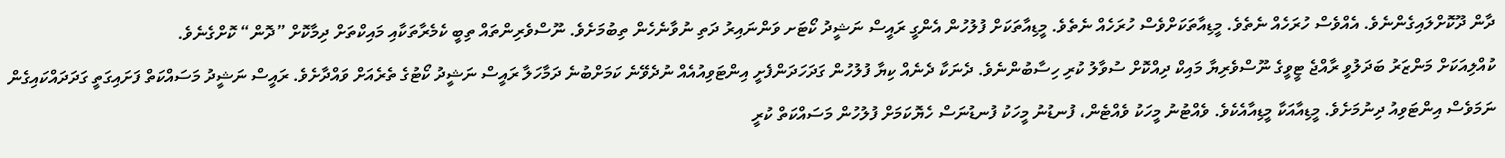ދާން ދޫކޮށްލައިގެންނެވެ. އެއްވެސް ހުރަހެއް ނެތެވެ. މީޑިއާތަކަށްވެސް ހުރަހެއް ނެތެވެ. މީޑިއާތަކަށް ފުލުހުން އެންގީ ރައީސް ނަޝީދު ކޯޓަށ ވަންނައިރު ދަތި ނުވާނެހެން ތިބުމަށެވެ. ނޫސްވެރިންތައް ތިބީ ކެމެރާތަކާއި މައިކްތަށް ދިމާކޮށް ”ދޮން“ ކޮށްގެނެވެ.
ކުއްލިއަކަށް މަންޒަރު ބަދަލުވީ ރާއްޖެ ޓީވީގެ ނޫސްވެރިޔާ މައިކް ދިއްކޮށް ސުވާލު ކުރި ހިސާބުންނެވެ. ދެނަކާ ދެނެއް ކިޔާ ފުލުހުން ގަދަހަދަންފެށީ އިންޓަވިއުއެއް ނުދެވޭނެ ކަމަށްބުނެ ދަމާހަލާ ރައީސް ނަޝީދު ކޯޓުގެ ތެރެއަށް ވައްދާށެވެ. ރައީސް ނަޝީދު މަސައްކަތް ފަށައިގަތީ ގަދަދައްކައިގެން ނަމަވެސް އިންޓަވިއު ދިނުމަށެވެ. މީޑިއާއަކާ މީޑިއާއެކެވެ. ވެއްޓުނު މީހަކު ވެއްޓެން، ފުނޑުނު މީހަކު ފުނޑުނަސް ހެޔޮކަމަށް ފުލުހުން މަސައްކަތް ކުރީ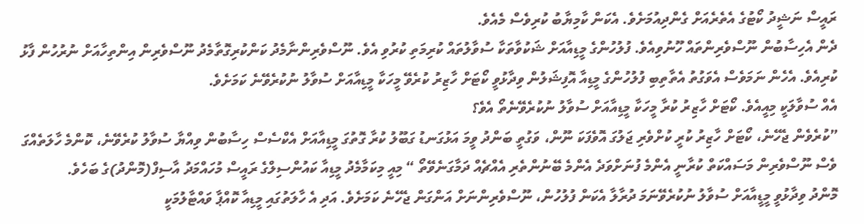ރައީސް ނަޝީދު ކޯޓުގެ އެތެރެއަށް ގެންދިއުމަށެވެ. އެކަން ކާމިޔާބު ކުރިވެސް މެއެވެ.
ދެން އެހިސާބުން ނޫސްވެރިންތައް ހޫނުވިއެވެ. ފުލުހުންގެ މީޑިއާއަށް ޝަކުވާތަކާ ސުވާލުތައް ކުރިމަތި ކުރުވި އެވެ. ނޫސްވެރިންނާމެދު ކަންކުރިގޮތާމެދު ނޫސްވެރިން އިންތިހާއަށް ނުރުހުން ފާޅު ކުރިއެވެ. އެހެން ނަމަވެސް އެވަގުތު އެތާތިބި ފުލުހުންގެ މީޑިއާ އޮފިޝަލުން ވިދާޅުވީ ކޯޓަށް ހާޒިރު ކުރެވޭ މީހަކާ މީޑިއާއަށް ސުވާލު ނުކުރެވޭނެ ކަމަށެވެ.
އެއް ސުވާލަކީ މިއީއެވެ. ކޯޓަށް ހާޒިރު ކުރާ މީހަކާ މީޑިއާއަށް ސުވާލު ނުކުރެވޭނެތޯ އެވެ؟
”ކުރެވެން ޖެހޭނެ، ކޯޓަށް ހާޒިރު ކުރީ ކުށްވެރި ޖަލުގަ އޮވެފަކަ ނޫން، ވަގުތީ ބަންދު ވީމަ އަޅުގަނޑު ގަބޫލު ކުރާ ގޮތުގަ މީޑިއާއަށް އެކްސެސް ހިސާބުން ވިއްޔާ ސުވާލު ކުރެވޭނެ، ކޮންމެ ހާލަތެއްގަ ވެސް ނޫސްވެރިން މަސައްކަތް ކުރާނީ އެންމެ ފުނަށްވަދެ އެންމެ ބޭނުންތެރި އެއްޗެއް ދަމާގަނެވޭތޯ “ މިއީ މިކަމާމެދު މީޑިއާ ކައުންސިލްގެ ރައީސް މުހައްމަދު އާސިފް(މޮންދު)ގެ ބަހެވެ.
މޮންދު ވިދާޅުވީ މީޑީއާއަށް ސުވާލު ނުކުރެވޭނަމަ ދުރާލާ އެކަން ފުލުހުން، ނޫސްވެރިންނަށް އަންގަން ޖެހޭނެ ކަމަށެވެ. އަދި އެ ހާލަތުގައި މީޑިއާ ކޮއްޕާ ވައްޓާލުމަކީ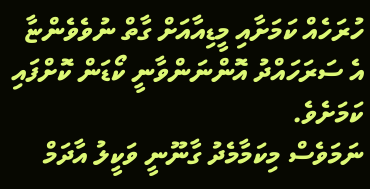ހުރަހެއް ކަމަށާއި މީޑިއާއަށް ގާތް ނުވެވެންޏާ އެ ސަރަހައްދު އޮންނަންވާނީ ކޯޑަން ކޮށްފައި ކަމަށެވެ.
ނަމަވެސް މިކަމާމެދު ގާނޫނީ ވަކީލު އާދަމް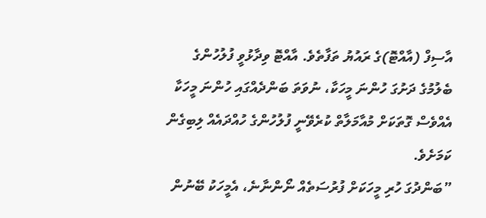އާސިފް (އާއްޓޮ)ގެ ރައުޔު ތަފާތެވެ. އާއްޓޮ ވިދާޅުވީ ފުލުހުންގެ ބެލުމުގެ ދަށުގަ ހުންނަ މީހަކާ، ނުވަތަ ބަންދެއްގައި ހުންނަ މީހަކާ އެއްވެސް ގޮތަކަށް މުއާމަލާތް ކުރެވޭނީ ފުލުހުންގެ ހުއްދައެއް ލިބިގެން ކަމަށެވެ.
”ބަންދުގަ ހުރި މީހަކަށް ފުރުސަތެއް ނޯންނާނެ، އެމީހަކު ބޭނުން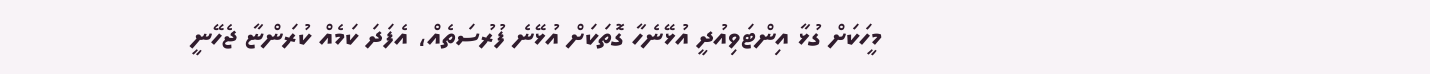މީހަކަށް ގުޅާ އިންޓަވިއުދީ އުޅޭނެހާ ގޮތަކަށް އުޅޭނެ ފުރުސަތެއް، އެފަދަ ކަމެއް ކުރަންޏާ ޖެހޭނީ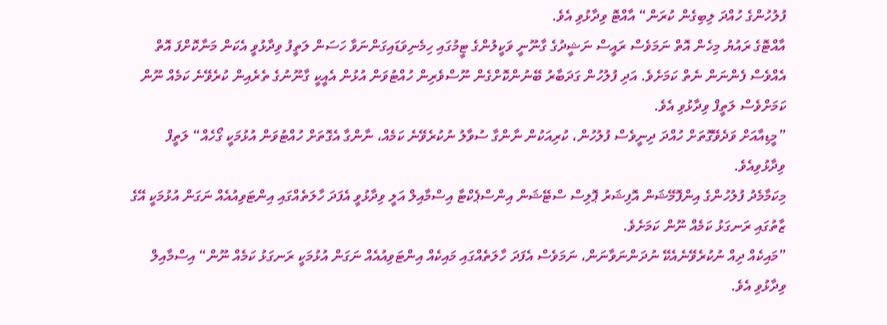ފުލުހުންގެ ހުއްދަ ލިބިގެން ކުރަން“ އާއްޓޮ ވިދާޅުވި އެވެ.
އާއްޓޮގެ ރައުޔު މިހެން އޮތް ނަމަވެސް ރައީސް ނަޝީދުގެ ގާނޫނީ ވަކީލުންގެ ޓީމުގައި ހިމެނިވަޑައިގަންނަވާ ހަސަން ލަތީފު ވިދާޅުވީ އެކަން މަނާކޮށްފަ އޮތް އެއްވެސް ފެންނަން ނެތް ކަމަށެވެ. އަދި ފުލުހުން ގަދަބާރު ބޭނުންކޮށްގެން ނޫސްވެރިން ހުއްޓުވަން އުޅުން އެއީކީ ގާނޫނުގެ ތެރެއިން ކުރެވޭނެ ކަމެއް ނޫން ކަމަށްވެސް ލަތީފް ވިދާޅުވި އެވެ.
”މީޑިއާއަށް ވަދެވޭގޮތަށް ހުއްދަ ދިނީވެސް ފުލުހުން، ކުރިއަކުން ނާންގާ ސުވާލު ނުކުރެވޭނެ ކަމެއް، ނާންގާ އެގޮތަށް ހުއްޓުވަން އުޅުމަކީ ގޯހެއް“ ލަތީފް ވިދާޅުވިއެވެ.
މިކަމާމެދު ފުލުހުންގެ އިންފޮމޭޝަން އޮފިޝަރު ޕޮލިސް ސްޓޭޝަން އިންސްޕެކްޓާ އިސްމާއިލް އަލީ ވިދާޅުވީ އެފަދަ ހާލަތެއްގައި އިންޓަވިއުއެއް ނަގަން އުޅުމަކީ އޭގެ ޒާތުގައި ރަނގަޅު ކަމެއް ނޫން ކަމަށެވެ.
”މައިކެއް ދިއް ނުކުރެވޭނެއެކޭ ނުދަންނަވާނަން، ނަމަވެސް އެފަދަ ހާލަތެއްގައި މައިކެއް އިންޓަވިއުއެއް ނަގަން އުޅުމަކީ ރަނގަޅު ކަމެއް ނޫން“ އިސްމާއިލް ވިދާޅުވި އެވެ.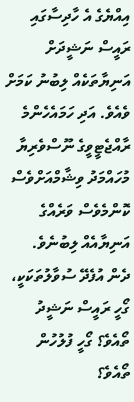އިއްޔެގެ އެ ހާދިސާގައި ރައީސް ނަޝީދަށް އަނިޔާތަކެއް ލިބުނު ކަމަށް ވެއެވެ. އަދި ހަމައެހެންމެ ރާއްޖެޓީވީގެ ނޫސްވެރިޔާ މުހައްމަދު ވިޝާމްއަށްވެސް ކޮންމެވެސް ވަރެއްގެ އަނިޔާއެއް ލިބުނެވެ.
ދެން އުފެދޭ ސުވާލުތަކަކީ، ގޯހީ ރައީސް ނަޝީދު ތޯއެވެ؟ ގޯހީ ފުލުހުން ތޯއެވެ؟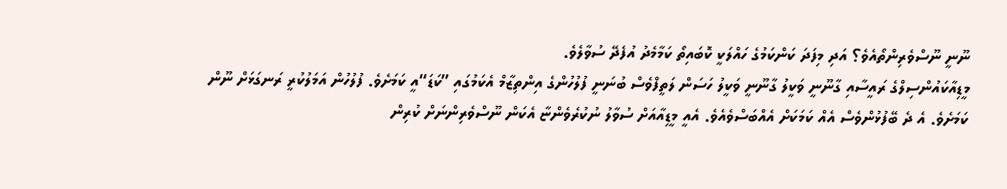ނޫނީ ނޫސްވެރިންތޯއެވެ؟ އަދި މިފަދަ ކަންކަމުގެ ހައްލަކީ ކޮބައިތޯ ކަމާމެދު އުފެދޭ ސުވާލެވެ.
މީޑިއާކައުންސިލްގެ ރައީސާއި ގާނޫނީ ވަކީލު ގާނޫނީ ވަކީލު ހަސަން ލަތީފްވެސް ބުނަނީ ފުލުހުންގެ އިންތިޒާމް އެކަމުގައި ”ކަޑަ“އީ ކަމަށެވެ. ފުލުހުން އަމަލުކުރީ ރަނގަޅަށް ނޫން ކަމަށެވެ. އެ ދެ ބޭފުޅުންވެސް އެއް ކަމަކަށް އެއްބަސްވެއެވެ. އެއީ މީޑިއާއަށް ސުވާލު ނުކުރެވެންޏާ އެކަން ނޫސްވެރިންނަށް ކުރިން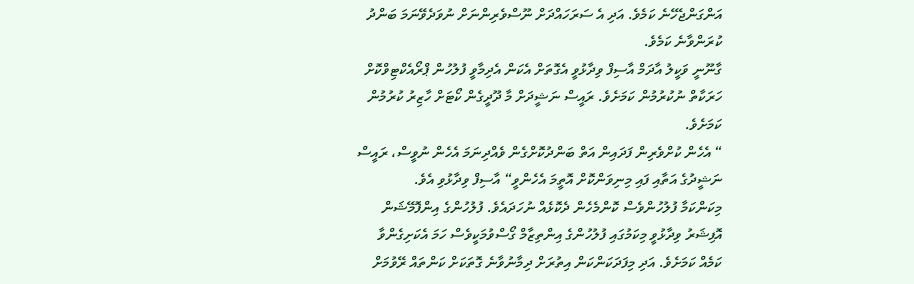އަންގަންޖެހޭނެ ކަމެވެ. އަދި އެ ސަރަހައްދަށް ނޫސްވެރިންނަށް ނުވަދެވޭނަމަ ބަންދު ކުރަންވާނެ ކަމެވެ.
ގާނޫނީ ވަކީލު އާދަމް އާސިފް ވިދާޅުވީ އެގޮތަށް އެކަން އެދިމާވީ ފުލުހުން ޕްރޯއެކްޓިވްކޮށް ހަރަކާތް ނުކުރުމުން ކަމަށެވެ. ރައީސް ނަޝީދަށް މާ ދޫދީގެން ކޯޓަށް ހާޒިރު ކުރުމުން ކަމަށެވެ.
“ އެހެން ކުށްވެރިން ފަދައިން އަތް ބަންދުކޮށްގެން ވެއްދިނަމަ އެހެން ނުވީސް، ރައީސް ނަޝީދުގެ އަތާއި ފައި މިނިވަންކޮށް އޮތީމަ އެހެންވީ“ އާސިފް ވިދާޅުވި އެވެ.
މިކަންކަމާ ފުލުހުންވެސް ކޮންމެހެން ދެކޮޅެއް ނުހަދައެވެ. ފުލުހުންގެ އިންފޮމޭޝަން އޮފިޝަރު ވިދާޅުވީ މިކަމުގައި ފުލުހުންގެ އިންތިޒާމް ގޯސްވުމަކީވެސް ހަމަ އެކަށިގެންވާ ކަމެއް ކަމަށެވެ. އަދި މިފަދަކަންކަން އިތުރަށް ދިމާނުވާނެ ގޮތަކަށް ކަންތައް ރޭވުމަށް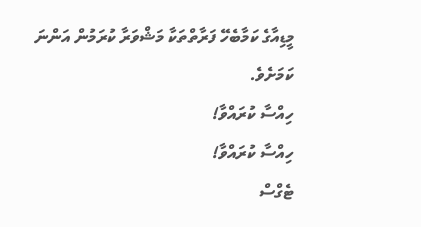މީޑިއާގެ ކަމާބެހޭ ފަރާތްތަކާ މަޝްވަރާ ކުރަމުން އަންނަ ކަމަށެވެ.
ހިއްސާ ކުރައްވާ!
ހިއްސާ ކުރައްވާ!
ޓެގްސް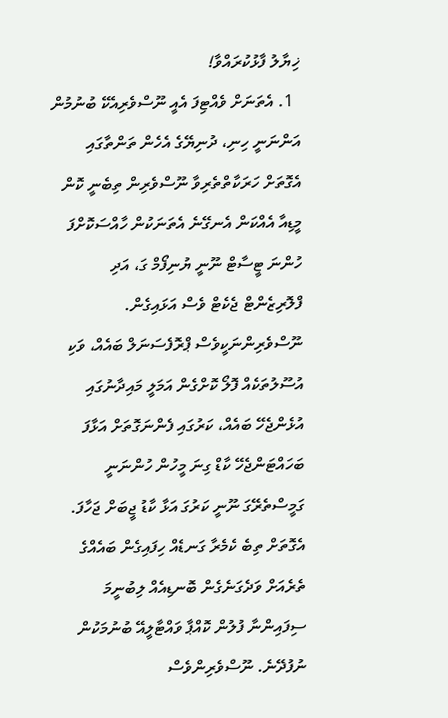ޚިޔާލު ފާޅުކުރައްވާ!
  1. އެތަނަށް ވެއްޓިފަ އެއީ ނޫސްވެރިއެކޭ ބުނުމުން އަންނަނީ ހިނި، ދުނިޔޭގެ އެހެން ތަންތާގައި އެގޮތަށް ހަރަކާތްތެރިވާ ނޫސްވެރިން ތިބެނީ ކޮން މީޑިއާ އެއްކަން އެނގޭނެ އެތަނަކުން ހާއްސަކޮށްފަ ހުންނަ ޓީސާޓް ނޫނީ ޔުނިފޯމް ގަ، އަދި ފްލޮރިޒެންޓް ޖެކެޓް ވެސް އަޅައިގެން. ނޫސްވެރިންނަކީވެސް ޕްރޮފެސަނަލް ބައެއް، ވަކި އުސޫލުތަކެއް ފޮލޯ ކޮށްގެން އަމަލީ މައިދާނުގައި އުޅެންޖެހޭ ބައެއް، ކަރުގައި ފެންނަގޮތަށް އަޅާފަ ބަހައްޓަންޖެހޭ ކާޑް ގިނަ މީހުން ހުންނަނީ ގަމީސްތެރޭގަ ނޫނީ ކަރުގަ އަޅާ ކާޑު ޖީބަށް ޖަހާފަ. އެގޮތަށް ތިބެ ކެމެރާ ގަނޑެއް ހިފައިގެން ބައެއްގެ ތެރެއަށް ވަދެގަނެގެން ބޮނޑިއެއް ލިބުނީމަ ސިފައިންނާ ފުލުން ކޮއްޕާ ވައްޓާލީއޭ ބުނުމަކުން ނުފުދޭނެ. ނޫސްވެރިންވެސް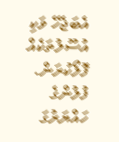އެބަޖެހޭ ވަކި އުސޫލުތަކެއް ފޮލޯކުރަން. ފުލުންގެ ހައްޔަރުގަ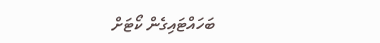ބަހައްޓައިގެން ކޯޓަށް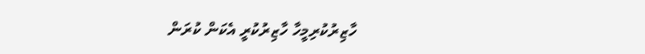ހާޒިރުކުރިމީހާ ހާޒިރުކުރީ އެކަން ކުރަން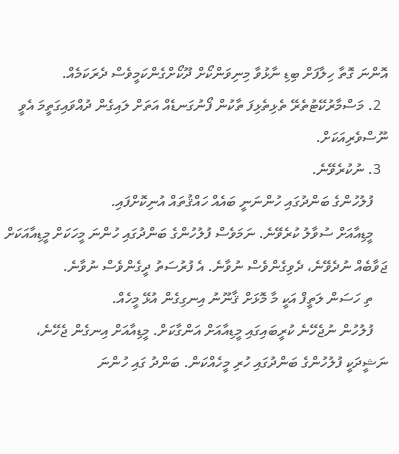އޮންނަ ގޮތާ ހިލާފަށް ބިޑި ނާޅުވާ މިނިވަންކޯށް ދޫކޯށްގެންކަމީވެސް ދެރަކަމެއް.
  2. މަސްމާރުކޭޓުތެރޭ ތެޅިތެޅިފަ ތާކުން ފޯނުގަނޑެއް އަތަށް ލައިގެން ދުއްވައިގަތީމަ އެވީ ނޫސްވެރިއަކަށް.
  3. ނުކުރެވޭނެ.
    ފުލުހުންގެ ބަންދުގައި ހުންނަނީ ބައެއް ހައްޤުތައް އުނިކޮށްފައި.
    މީޑިއާއަށް ސުވާލު ކުރެވޭނެ. ނަމަވެސް ފުލުހުންގެ ބަންދުގައި ހުންނަ މީހަކަށް މީޑިއާއަކަށް ޖަވާބެއް ނުދެވޭނެ، ދެވިގެންވެސް ނުވާނެ. އެ ފުރުސަތު ދީގެންވެސް ނުވާނެ.
    ތި ހަސަން ލަތީފް އަކީ މާ މޮޅަށް ޤާނޫނު އިނގިގެން އުޅޭ މީހެއް.
    ފުލުހުން ނުޖެހޭނެ ކުރީބައިގައި މީޑިއާއަށް އަންގާކަށް. މީޑިއާއަށް އިނގެން ޖެހޭނެ، ނަޝީދަކީ ފުލުހުންގެ ބަންދުގައި ހުރި މީހެއްކަން. ބަންދު ގައި ހުންނަ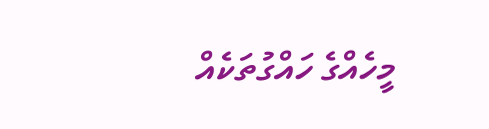މީހެއްގެ ހައްގުތަކެއް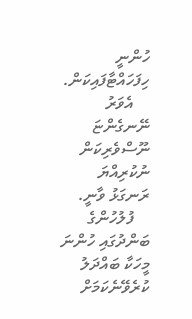ހުންނީ ހިފަހައްޓާފައިކަން.
    އެވަރު ނޭނގެންޏަ ނޫސްވެރިކަން ނުކުރިއްޔަ ރަނގަޅު ވާނީ.
    ފުލުހުންގެ ބަންދުގައި ހުންނަ މީހަކާ ބައްދަލު ކުރެވޭނެކަމަށް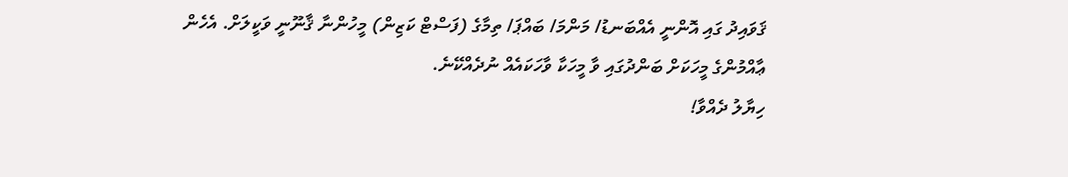ޤަވައިދު ގައި އޮންނީ އެއްބަނޑު/ މަންމަ/ ބައްޕަ/ ތިމާގެ (ފަސްޓް ކަޒިން) މީހުންނާ ޤާނޫނީ ވަކީލަށް. އެހެން ޢާއްމުންގެ މީހަކަށް ބަންދުގައި ވާ މީހަކާ ވާހަކައެއް ނުދެއްކޭނެ.
ހިޔާލު ދެއްވާ!